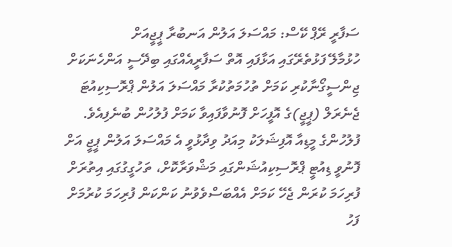ސަފާރީ ރޭޕް ކޭސް: މައްސަލަ އަލުން އަނބުރާ ޕީޖީއަށް
ހުޅުމާލޭ ފަޅުތެރޭގައި އަޅާފައި އޮތް ސަފާރީއެއްގައި ބިދޭސީ އަންހެނަކަށް ޖިންސީގޯނާކުރި ކަމަށް ތުހުމަތުކުރާ މައްސަލަ އަލުން ޕްރޮސިކިއުޓަ ޖެނެރަލް (ޕީޖީ)ގެ އޮފީހަށް ފޮނުވާފައިވާ ކަމަށް ފުލުހުން ބުނެފިއެވެ.
ފުލުހުންގެ މީޑިއާ އޮފިޝަލަކު މިއަދު ވިދާޅުވީ އެ މައްސަލަ އަލުން ޕީޖީ އަށް ފޮނުވީ ޑިއުޓީ ޕްރޮސިކިއުޝަންގައި މަޝްވަރާކޮށް، ތަހުގީގުގައި އިތުރަށް ފުރިހަމަ ކުރަން ޖެހޭ ކަމަށް އެއްބަސްވެވުނު ކަންކަން ފުރިހަމަ ކުރުމަށް ފަހު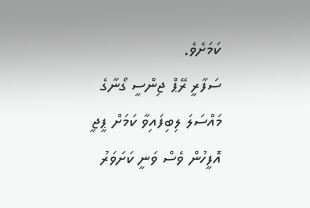ކަމަށެވެ.
ސަފާރީ ރޭޕް ޖިންސީ ގޯނާގެ މައްސަލަ ލިބިފައިވާ ކަމަށް ޕީޖީ އޮފީހުން ވެސް ވަނީ ކަށަވަރު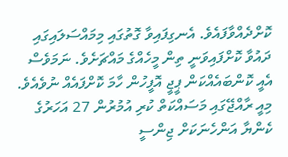ކޮށްދެއްވާފައެވެ. އެނގިފައިވާ ގޮތުގައި މިމައްސަލައިގައި ދައުވާ ކޮށްފައިވަނީ ތިން މީހެއްގެ މައްޗަށެވެ. ނަމަވެސް އެއީ ކޮންބައެއްކަން ޕީޖީ އޮފީހުން ހާމަ ކޮށްފައެއް ނުވެއެވެ.
މިއީ ރާއްޖޭގައި މަސައްކަތް ކުރި އުމުރުން 27 އަހަރުގެ ކެންޔާ އަންހެނަކަށް ޖިންސީ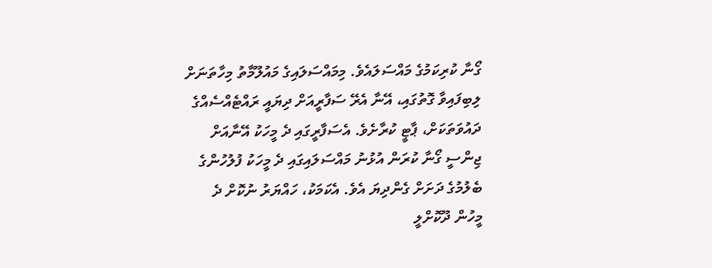ގޯނާ ކުރިކަމުގެ މައްސަލައެވެ. މިމައްސަލައިގެ މައުލޫމާތު މިހާތަނަށް ލިބިފައިވާ ގޮތުގައި، އޭނާ އެރޭ ސަފާރީއަށް ދިޔައީ ރައްޓެއްސެއްގެ ދައުވަތަކަށް، ޕާޓީ ކުރާށެވެ. އެސަފާރީގައި ދެ މީހަކު އޭނާއަށް ޖިންސީ ގޯނާ ކުރަން އުޅުނު މައްސަލައިގައި ދެ މީހަކު ފުލުހުންގެ ބެލުމުގެ ދަށަށް ގެންދިޔަ އެވެ. އެކަމަކު، ހައްޔަރު ނުކޮށް ދެ މީހުން ދޫކޮށްލީ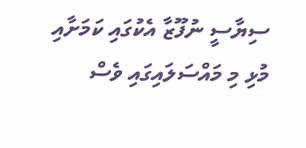ސިޔާސީ ނުފޫޒާ އެކުގައި ކަމަށާއި މުޅި މި މައްސަލައިގައި ވެސް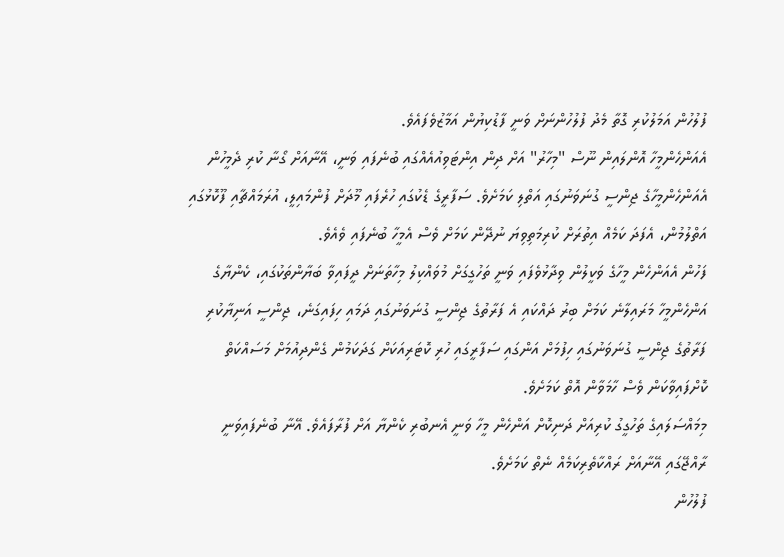ފުލުހުން އަމަލުކުރި ގޮތާ މެދު ފުލުހުންނަށް ވަނީ ފާޑުކިޔުން އަމާޒުވެފައެވެ.
އެއަންހެންމީހާ އޮންލައިން ނޫސް "މިހާރު" އަށް ދިން އިންޓަވިއުއެއްގައި ބުނެފައި ވަނީ، އޭނާއަށް ގޯނާ ކުރި ދެމީހުން އެއަންހެންމީހާގެ ޖިންސީ ގުނަވަނުގައި އަތްލި ކަމަށެވެ. ސަފާރީގެ ޑެކުގައި ހުރެފައި މޫދަށް ފުންމައިލީ، އުރަމައްޗާއި ފޫކޮޅުގައި އަތްލުމުން، އެފަދަ ކަމެއް އިތުރަށް ކުރިމަތިވިޔަ ނުދޭން ކަމަށް ވެސް އެމީހާ ބުނެފައި ވެއެވެ.
ފަހުން އެއަންހެން މީހާގެ ވަކީލުން ވިދާޅުވެފައި ވަނީ ތަހުގީގަށް މުވައްކިލު މިހާތަނަށް ދީފައިވާ ބަޔާންތަކުގައި، ކެންޔާގެ އަންހެންމީހާ މަރައިލާނެ ކަމަށް ބިރު ދައްކައި އެ ފަރާތުގެ ޖިންސީ ގުނަވަނުގައި ދަމައި ހިފައިގަނެ، ޖިންސީ އަނިޔާކުރި ފަރާތުގެ ޖިންސީ ގުނަވަނުގައި ހިފުމަށް އަންގައި ސަފާރީގައި ހުރި ކޮޓަރިއަކަށް ގަދަކަމުން ގެންދިއުމަށް މަސައްކަތް ކޮށްފައިވާކަން ވެސް ހާމަވާން އޮތް ކަމަށެވެ.
މިމައްސަލައިގެ ތަހުގީގު ކުރިއަށް ދަނިކޮށް އަންހެން މީހާ ވަނީ އެނބުރި ކެންޔާ އަށް ފުރާފައެވެ. އޭނާ ބުނެފައިވަނީ ރާއްޖޭގައި އޭނާއަށް ރައްކާތެރިކަމެއް ނެތް ކަމަށެވެ.
ފުލުހުން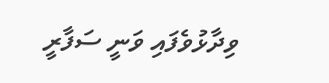ވިދާޅުވެފައި ވަނީ ސަފާރީ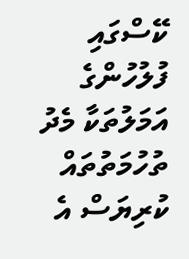ކޭސްގައި ފުލުހުންގެ އަމަލުތަކާ މެދު ތުހުމަތުތައް ކުރިޔަސް އެ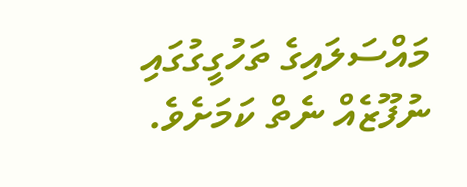މައްސަލައިގެ ތަހުގީގުގައި ނުފޫޒެއް ނެތް ކަމަށެވެ.